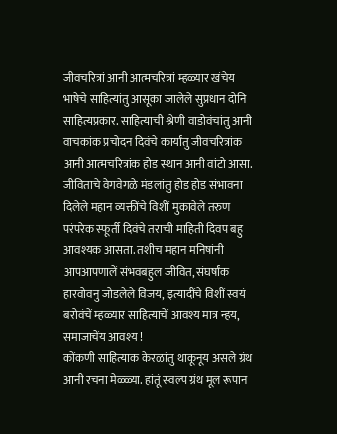जीवचरित्रां आनी आत्मचरित्रां म्हळ्यार खंचेय भाषेचे साहित्यांतु आसूका जालेले सुप्रधान दोनि साहित्यप्रकार. साहित्याची श्रेणी वाडोवंचांतु आनी वाचकांक प्रचोदन दिवंचे कार्यांतु जीवचरित्रांक आनी आत्मचरित्रांक होड स्थान आनी वांटो आसा. जीविताचे वेगवेगळे मंडलांतु होड होड संभावना दिलेले महान व्यक्तींचे विशीं मुकावेले तरुण परंपरेक स्फूर्ती दिवंचे तराची माहिती दिवप बहु आवश्यक आसता. तशीच महान मनिषांनी आपआपणालें संभवबहुल जीवित, संघर्षांक हारवोवनु जोडलेले विजय, इत्यादींचे विशीं स्वयं बरोवंचें म्हळ्यार साहित्याचें आवश्य मात्र न्हय, समाजाचेंय आवश्य !
कोंकणी साहित्याक केरळांतु थाकूनूय असले ग्रंथ आनी रचना मेळ्ळ्या. हांतूं स्वल्प ग्रंथ मूल रूपान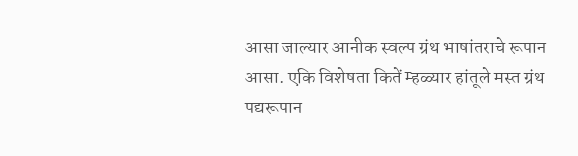आसा जाल्यार आनीक स्वल्प ग्रंथ भाषांतराचे रूपान आसा. एकि विशेषता कितें म्हळ्यार हांतूले मस्त ग्रंथ पद्यरूपान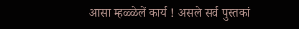आसा म्हळ्ळेलें कार्य ! असले सर्व पुस्तकां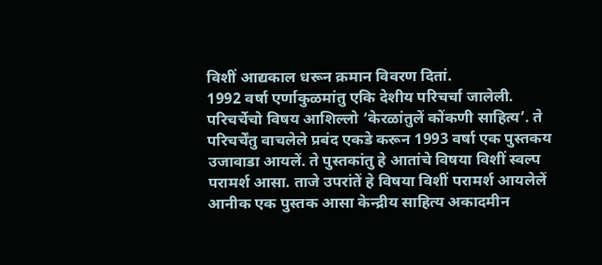विशीं आद्यकाल धरून क्रमान विवरण दितां.
1992 वर्षा एर्णाकुळमांतु एकि देशीय परिचर्चा जालेली. परिचर्चेचो विषय आशिल्लो ‘केरळांतुलें कोंकणी साहित्य’. ते परिचर्चेंतु वाचलेले प्रबंद एकडे करून 1993 वर्षा एक पुस्तकय उजावाडा आयलें. ते पुस्तकांतु हे आतांचे विषया विशीं स्वल्प परामर्श आसा. ताजे उपरांतें हे विषया विशीं परामर्श आयलेलें आनीक एक पुस्तक आसा केन्द्रीय साहित्य अकादमीन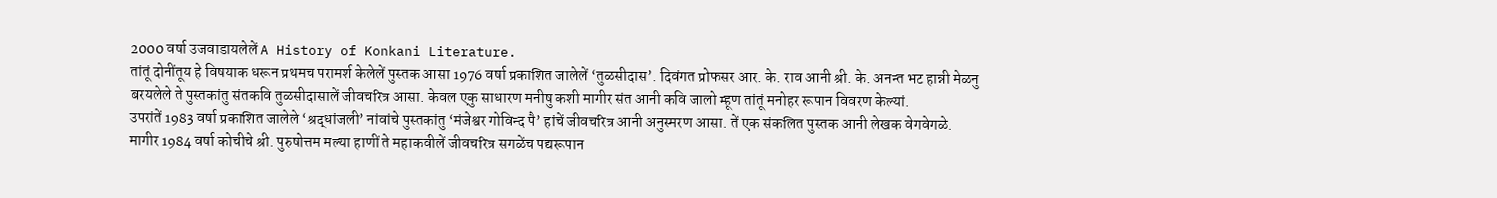2000 वर्षा उजवाडायलेलें A History of Konkani Literature.
तांतूं दोनींतूय हे विषयाक धरून प्रथमच परामर्श केलेलें पुस्तक आसा 1976 वर्षा प्रकाशित जालेलें ‘तुळसीदास’. दिवंगत प्रोफसर आर. के. राव आनी श्री. के. अनन्त भट हान्नी मेळनु बरयलेले ते पुस्तकांतु संतकवि तुळसीदासालें जीवचरित्र आसा. केवल एकु साधारण मनीषु कशी मागीर संत आनी कवि जालो म्हूण तांतूं मनोहर रूपान विवरण केल्यां.
उपरांतें 1983 वर्षा प्रकाशित जालेले ‘श्रद्धांजली’ नांवांचे पुस्तकांतु ‘मंजेश्वर गोविन्द पै’ हांचें जीवचरित्र आनी अनुस्मरण आसा. तें एक संकलित पुस्तक आनी लेखक वेगवेगळे.
मागीर 1984 वर्षा कोचीचे श्री. पुरुषोत्तम मल्या हाणीं ते महाकवीलें जीवचरित्र सगळेंच पद्यरूपान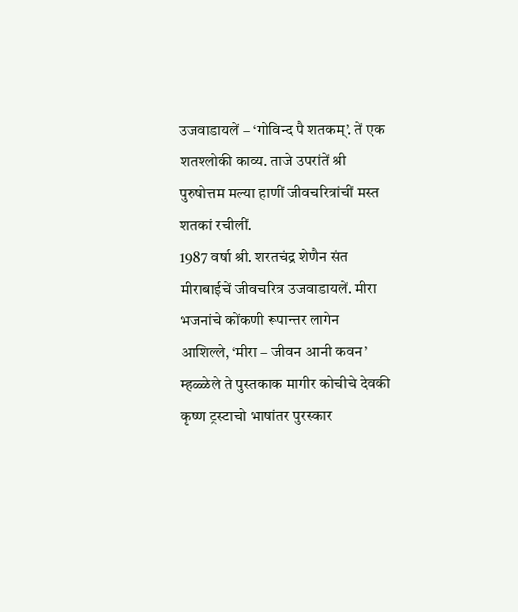उजवाडायलें – ‘गोविन्द पै शतकम्’. तें एक शतश्लोकी काव्य. ताजे उपरांतें श्री पुरुषोत्तम मल्या हाणीं जीवचरित्रांचीं मस्त शतकां रचीलीं.
1987 वर्षा श्री. शरतचंद्र शेणैन संत मीराबाईचें जीवचरित्र उजवाडायलें. मीरा भजनांचे कोंकणी रूपान्तर लागेन आशिल्ले, ‘मीरा – जीवन आनी कवन’ म्हळ्ळेले ते पुस्तकाक मागीर कोचीचे देवकी कृष्ण ट्रस्टाचो भाषांतर पुरस्कार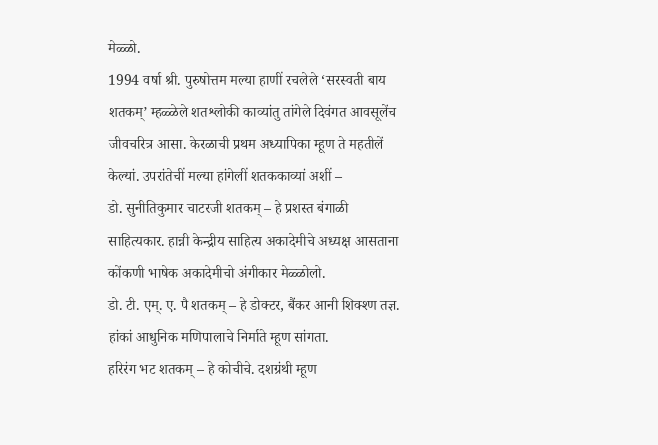मेळ्ळो.
1994 वर्षा श्री. पुरुषोत्तम मल्या हाणीं रचलेले ‘सरस्वती बाय शतकम्’ म्हळ्ळेले शतश्लोकी काव्यांतु तांगेले दिवंगत आवसूलेंच जीवचरित्र आसा. केरळाची प्रथम अध्यापिका म्हूण ते महतीलें केल्यां. उपरांतेचीं मल्या हांगेलीं शतककाव्यां अशीं –
डो. सुनीतिकुमार चाटरजी शतकम् – हे प्रशस्त बंगाळी साहित्यकार. हान्नी केन्द्रीय साहित्य अकादेमीचे अध्यक्ष आसताना कोंकणी भाषेक अकादेमीचो अंगीकार मेळ्ळोलो.
डो. टी. एम्. ए. पै शतकम् – हे डोक्टर, बैंकर आनी शिक्श्ण तज्ञ. हांकां आधुनिक मणिपालाचे निर्माते म्हूण सांगता.
हरिरंग भट शतकम् – हे कोचीचे. दशग्रंथी म्हूण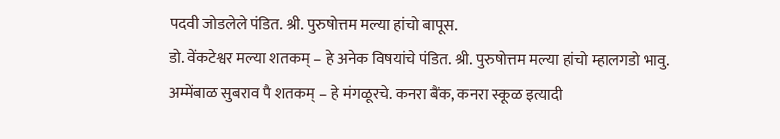पदवी जोडलेले पंडित. श्री. पुरुषोत्तम मल्या हांचो बापूस.
डो. वेंकटेश्वर मल्या शतकम् – हे अनेक विषयांचे पंडित. श्री. पुरुषोत्तम मल्या हांचो म्हालगडो भावु.
अम्मेंबाळ सुबराव पै शतकम् – हे मंगळूरचे. कनरा बैंक, कनरा स्कूळ इत्यादी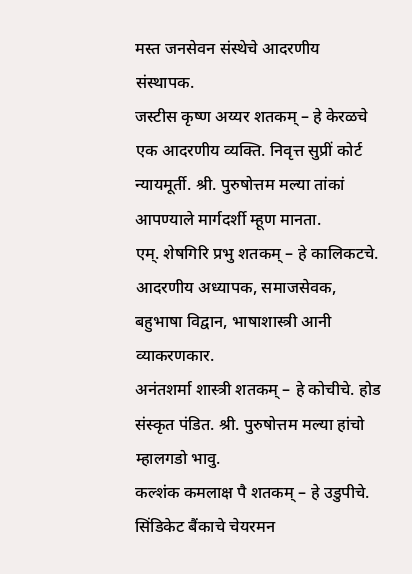मस्त जनसेवन संस्थेचे आदरणीय संस्थापक.
जस्टीस कृष्ण अय्यर शतकम् – हे केरळचे एक आदरणीय व्यक्ति. निवृत्त सुप्रीं कोर्ट न्यायमूर्ती. श्री. पुरुषोत्तम मल्या तांकां आपण्याले मार्गदर्शी म्हूण मानता.
एम्. शेषगिरि प्रभु शतकम् – हे कालिकटचे. आदरणीय अध्यापक, समाजसेवक, बहुभाषा विद्वान, भाषाशास्त्री आनी व्याकरणकार.
अनंतशर्मा शास्त्री शतकम् – हे कोचीचे. होड संस्कृत पंडित. श्री. पुरुषोत्तम मल्या हांचो म्हालगडो भावु.
कल्शंक कमलाक्ष पै शतकम् – हे उडुपीचे. सिंडिकेट बैंकाचे चेयरमन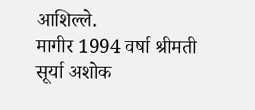आशिल्ले.
मागीर 1994 वर्षा श्रीमती सूर्या अशोक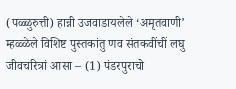(पळ्ळुरुत्ती) हान्नी उजवाडायलेले ‘अमृतवाणी’ म्हळ्ळेले विशिष्ट पुस्तकांतु णव संतकवींचीं लघु जीवचरित्रां आसा – (1) पंडरपुराचो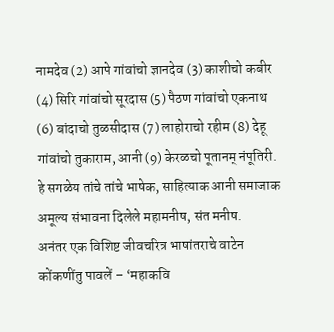नामदेव (2) आपे गांवांचो ज्ञानदेव (3) काशीचो कबीर (4) सिरि गांवांचो सूरदास (5) पैठण गांवांचो एकनाथ (6) बांदाचो तुळसीदास (7) लाहोराचो रहीम (8) देहू गांवांचो तुकाराम, आनी (9) केरळचो पूतानम् नंपूतिरी. हे सगळेय तांचे तांचे भाषेक, साहित्याक आनी समाजाक अमूल्य संभावना दिलेले महामनीष, संत मनीष.
अनंतर एक विशिष्ट जीवचरित्र भाषांतराचे वाटेन कोंकणींतु पावलें – ‘महाकवि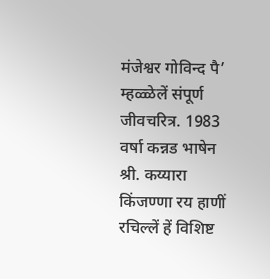मंजेश्वर गोविन्द पै’ म्हळ्ळेलें संपूर्ण जीवचरित्र. 1983 वर्षा कन्नड भाषेन श्री. कय्यारा किंजण्णा रय हाणीं रचिल्लें हें विशिष्ट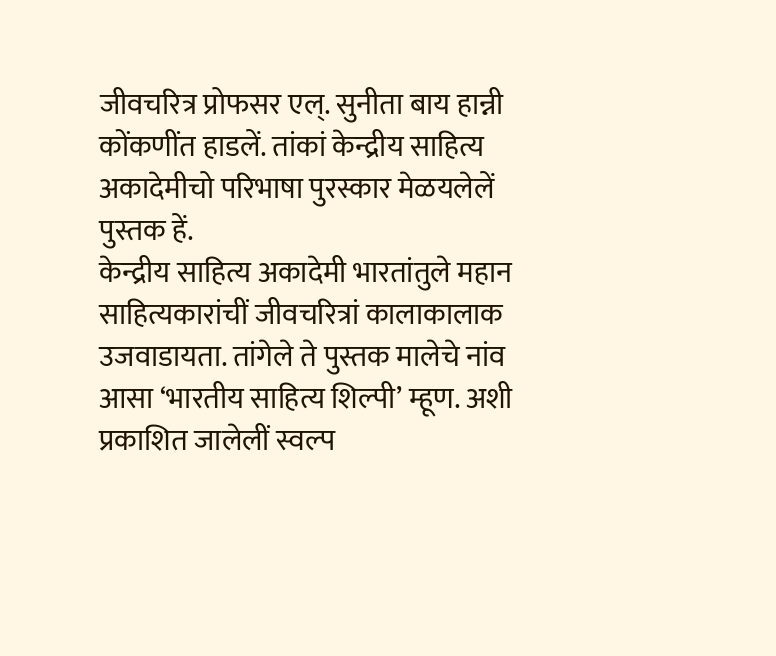जीवचरित्र प्रोफसर एल्. सुनीता बाय हान्नी कोंकणींत हाडलें. तांकां केन्द्रीय साहित्य अकादेमीचो परिभाषा पुरस्कार मेळयलेलें पुस्तक हें.
केन्द्रीय साहित्य अकादेमी भारतांतुले महान साहित्यकारांचीं जीवचरित्रां कालाकालाक उजवाडायता. तांगेले ते पुस्तक मालेचे नांव आसा ‘भारतीय साहित्य शिल्पी’ म्हूण. अशी प्रकाशित जालेलीं स्वल्प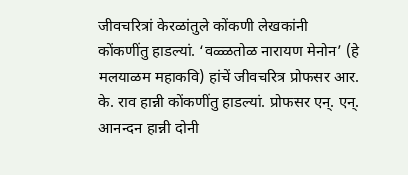जीवचरित्रां केरळांतुले कोंकणी लेखकांनी कोंकणींतु हाडल्यां. ‘वळ्ळतोळ नारायण मेनोन’ (हे मलयाळम महाकवि) हांचें जीवचरित्र प्रोफसर आर. के. राव हान्नी कोंकणींतु हाडल्यां. प्रोफसर एन्. एन्. आनन्दन हान्नी दोनी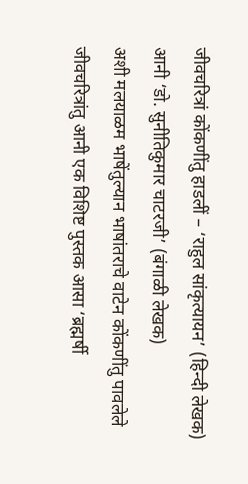जीवचरित्रां कोंकणींतु हाडलीं – ‘राहुल सांकृत्यायन’ (हिन्दी लेखक) आनी ‘डो. सुनीतिकुमार चाटरजी’ (बंगाळी लेखक)
अशी मलयाळम भाषेंतुल्यान भाषांतराचे वाटेन कोंकणींतु पावलेले जीवचरित्रांतु आनी एक विशिष्ट पुस्तक आसा ‘ब्रह्मर्षी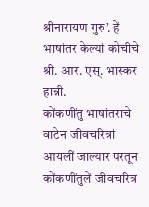श्रीनारायण गुरु’. हें भाषांतर केल्यां कोचीचे श्री. आर. एस्. भास्कर हान्नी.
कोंकणींतु भाषांतराचे वाटेन जीवचरित्रां आयलीं जाल्यार परतून कोंकणींतुलें जीवचरित्र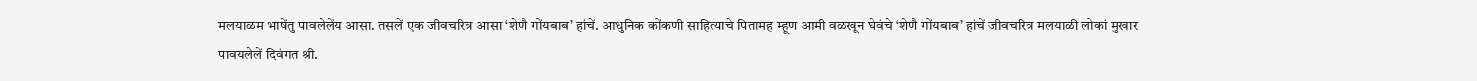मलयाळम भाषेंतु पावलेलेंय आसा. तसलें एक जीवचरित्र आसा ‘शेणै गोंयबाब’ हांचें. आधुनिक कोंकणी साहित्याचे पितामह म्हूण आमी वळखून घेवंचे ‘शेणै गोंयबाब’ हांचें जीवचरित्र मलयाळी लोकां मुखार पावयलेलें दिवंगत श्री.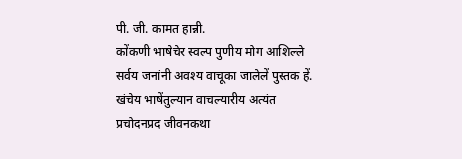पी. जी. कामत हान्नी.
कोंकणी भाषेचेर स्वल्प पुणीय मोग आशिल्ले सर्वय जनांनी अवश्य वाचूका जालेलें पुस्तक हें. खंचेय भाषेंतुल्यान वाचल्यारीय अत्यंत प्रचोदनप्रद जीवनकथा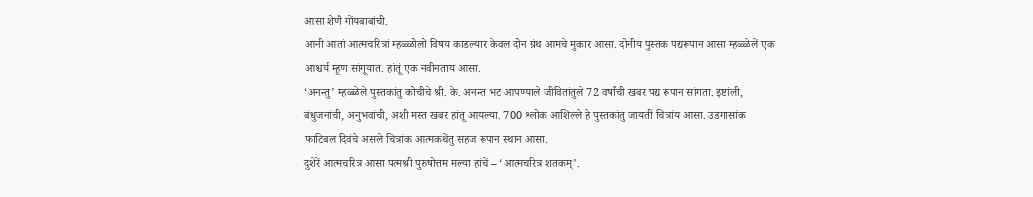आसा शेणै गोंयबाबांची.
आनी आतां आत्मचरित्रां म्हळ्ळोलो विषय काडल्यार केवल दोन ग्रंथ आमचे मुकार आसा. दोनीय पुस्तक पद्यरूपान आसा म्हळ्ळेलें एक आश्चर्य म्हूण सांगूयात. हांतूं एक नवीनताय आसा.
‘अनन्तु’ म्हळ्ळेले पुस्तकांतु कोचीचे श्री. के. अनन्त भट आपण्याले जीवितांतुले 72 वर्षांची खबर पद्य रूपान सांगता. इष्टांली, बंधुजनांची, अनुभवांची, अशी मस्त खबर हांतू आयल्या. 700 श्लोक आशिल्ले हे पुस्तकांतु जायतीं चित्रांय आसा. उडगासांक फाटिबल दिवंचे असले चित्रांक आत्मकथेंतु सहज रूपान स्थान आसा.
दुशेरें आत्मचरित्र आसा पत्मश्री पुरुषोत्तम मल्या हांचें – ‘आत्मचरित्र शतकम्’.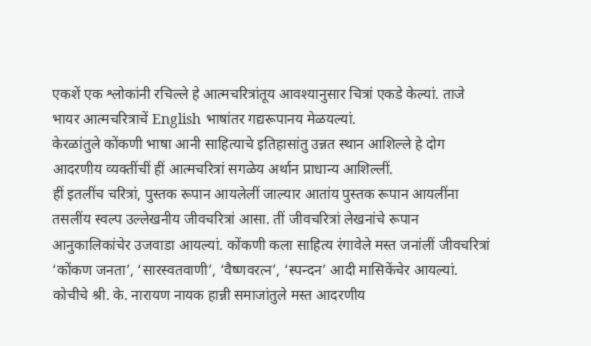एकशें एक श्लोकांनी रचिल्ले हे आत्मचरित्रांतूय आवश्यानुसार चित्रां एकडे केल्यां. ताजे भायर आत्मचरित्राचें English भाषांतर गद्यरूपानय मेळयल्यां.
केरळांतुले कोंकणी भाषा आनी साहित्याचे इतिहासांतु उन्नत स्थान आशिल्ले हे दोग आदरणीय व्यक्तींचीं हीं आत्मचरित्रां सगळेय अर्थान प्राधान्य आशिल्लीं.
हीं इतलींच चरित्रां, पुस्तक रूपान आयलेलीं जाल्यार आतांय पुस्तक रूपान आयलींना तसलींय स्वल्प उल्लेखनीय जीवचरित्रां आसा. तीं जीवचरित्रां लेखनांचे रूपान आनुकालिकांचेर उजवाडा आयल्यां. कोंकणी कला साहित्य रंगावेले मस्त जनांलीं जीवचरित्रां ‘कोंकण जनता’, ‘सारस्वतवाणी’, ‘वैष्णवरत्न’, ‘स्पन्दन’ आदी मासिकेंचेर आयल्यां. कोचीचे श्री. के. नारायण नायक हान्नी समाजांतुले मस्त आदरणीय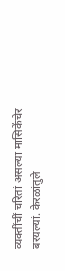व्यक्तींचीं चरितां असल्या मासिकेंचेर बरयल्यां. केरळांतुले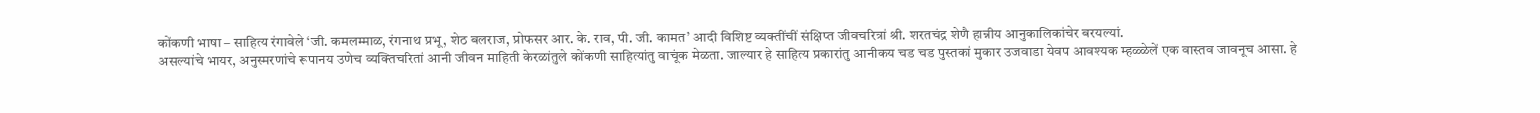कोंकणी भाषा – साहित्य रंगावेले ‘जी. कमलम्माळ, रंगनाथ प्रभू, शेठ बलराज, प्रोफसर आर. के. राव, पी. जी. कामत’ आदी विशिष्ट व्यक्तींचीं संक्षिप्त जीवचरित्रां श्री. शरतचंद्र शेणै हान्नीय आनुकालिकांचेर बरयल्यां.
असल्यांचे भायर, अनुस्मरणांचे रूपानय उणेच व्यक्तिचरितां आनी जीवन माहिती केरळांतुले कोंकणी साहित्यांतु वाचूंक मेळता. जाल्यार हे साहित्य प्रकारांतु आनीकय चड चड पुस्तकां मुकार उजवाडा येवप आवश्यक म्हळ्ळेलें एक वास्तव जावनूच आसा. हे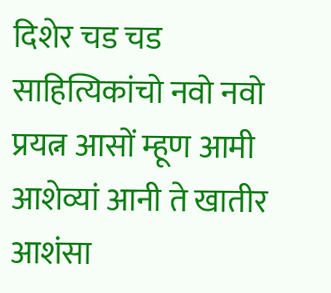दिशेर चड चड साहित्यिकांचो नवो नवो प्रयत्न आसों म्हूण आमी आशेव्यां आनी ते खातीर आशंसा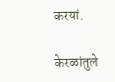करयां.

केरळांतुले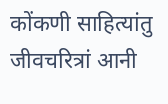कोंकणी साहित्यांतु जीवचरित्रां आनी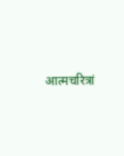आत्मचरित्रां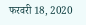फरवरी 18, 2020